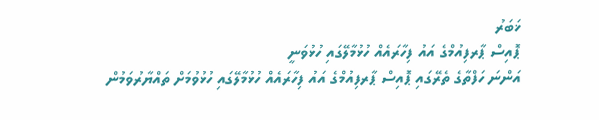ޚަބަރު
ޕޮއިސް ޕާރފިއުމްގެ އައު ފިހާރައެއް ހުޅުމާލޭގައި ހުޅުވަނީ
އަންނަ ހަފްތާގެ ތެރޭގައި ޕޮއިސް ޕާރފިއުމްގެ އައު ފިހާރައެއް ހުޅުމާލޭގައި ހުޅުވުމަށް ތައްޔާރުވަމުން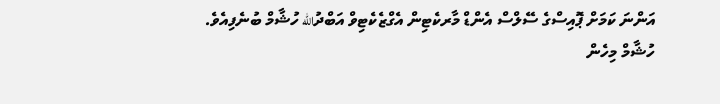އަންނަ ކަމަށް ޕޮއިސްގެ ސޭލްސް އެންޑް މާރކެޓިން އެގްޒެކެޓިވް އަބްދުالله ހުޝާމް ބުނެފިއެވެ.
ހުޝާމް މިހެން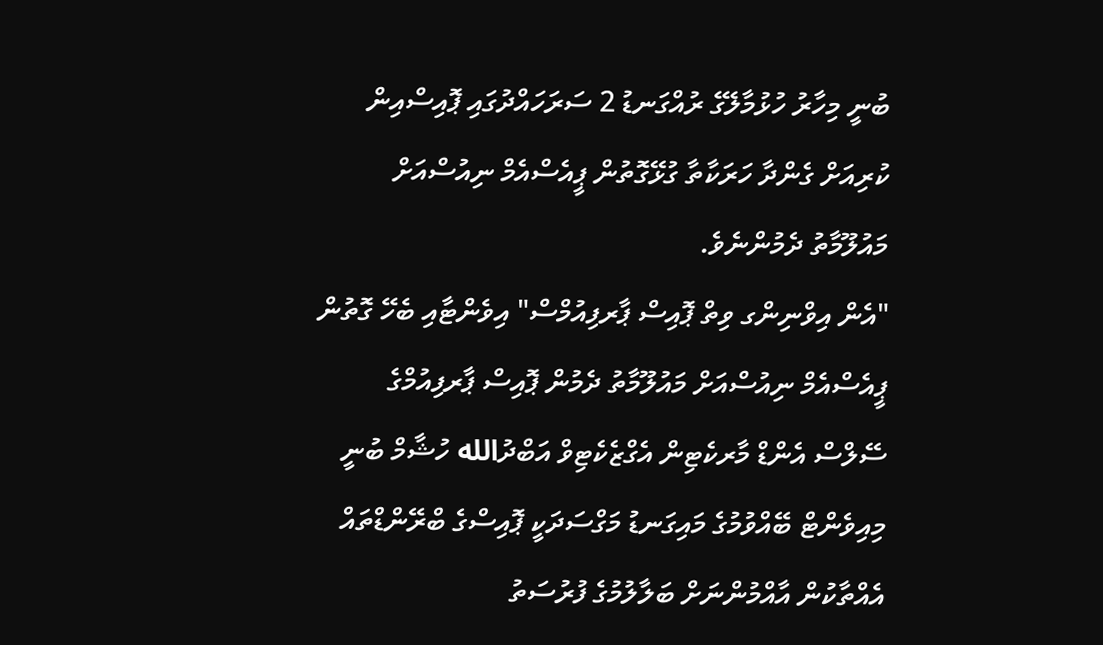ބުނީ މިހާރު ހުޅުމާލޭގެ ރުއްގަނޑު 2 ސަރަހައްދުގައި ޕޮއިސްއިން ކުރިއަށް ގެންދާ ހަރަކާތާ ގުޅޭގޮތުން ޕީއެސްއެމް ނިއުސްއަށް މައުލޫމާތު ދެމުންނެވެ.
"އެން އިވްނިންގ ވިތް ޕޮއިސް ޕާރފިއުމްސް" އިވެންޓާއި ބެހޭ ގޮތުން ޕީއެސްއެމް ނިއުސްއަށް މައުލޫމާތު ދެމުން ޕޮއިސް ޕާރފިއުމްގެ ސޭލްސް އެންޑް މާރކެޓިން އެގްޒެކެޓިވް އަބްދުالله ހުޝާމް ބުނީ މިއިވެންޓް ބޭއްވުމުގެ މައިގަނޑު މަގްސަދަކީ ޕޮއިސްގެ ބްރޭންޑްތައް އެއްތާކުން އާއްމުންނަށް ބަލާލުމުގެ ފުރުސަތު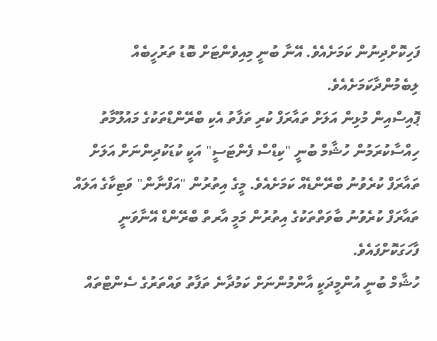ފަހިކޮށްދިނުން ކަމަށެއެވެ. އޭނާ ބުނީ މިއިވެންޓަށް ބޮޑު ތަރުހީބެއް ލިބެމުންދާކަމަށެއެވެ.
ޕޮއިސްއިން މުޅިން އަލަށް ތައާރަފް ކުރި ތަފާތު އެކި ބްރޭންޑްތަކުގެ މައުލޫމާތު ހިއްސާކުރަމުން ހުޝާމް ބުނީ "ކިޑްސް ފެންޓަސީ" އަކީ ކުޑަކުދިންނަށް އަލަށް ތައާރަފް ކުރެވުނު ބްރޭންޑެއް ކަމަށެއެވެ. މީގެ އިތުރުން "އަފްނާން" ވަޓިކާގެ އަލައް ތައާރަފް ކުރެވުނު ބާވަތްތަކުގެ އިތުރުން މަމީ އާރތް ބްރޭންޑް އޭނާވަނީ ފާހަގަކޮށްފައެވެ.
ހުޝާމް ބުނީ އުންމީދަކީ އާންމުންނަށް ކަމުދާނެ ތަފާތު ވައްތަރުގެ ސެންޓްތައް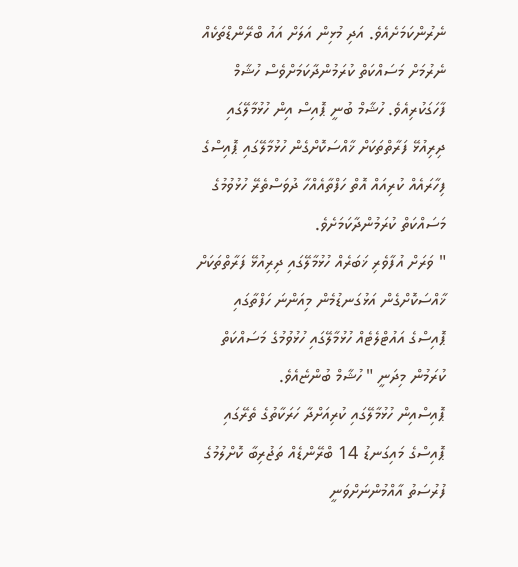ނެރުންކަމަށެއެވެ. އަދި މުޅިން އަލަށް އައު ބްރޭންޑްތަކެއް ނެރުމަށް މަސައްކަތް ކުރަމުންދާކަމަށްވެސް ހުޝާމް ފާހަގަކުރިއެވެ. ހުޝާމް ބުނީ ޕޮއިސް އިން ހުޅުމާލޭގައި ދިރިއުޅޭ ފަރާތްތަކަށް ޚާއްސަކޮށްގެން ހުޅުމާލޭގައި ޕޮއިސްގެ ފިހާރައެއް ކުރިއައް އޮތް ހަފްތާއެއްހާ ދުވަސްތެރޭ ހުޅުވުމުގެ މަސައްކަތް ކުރަމުންދާކަމަށެވެ.
" ވަރަށް އުފާވެރި ޚަބަރެއް ހުޅުމާލޭގައި ދިރިއުޅޭ ފަރާތްތަކަށް ޚާއްސަކޮށްގެން އަޅުގަނޑުމެން މިއަންނަ ހަފްތާގައި ޕޮއިސްގެ އައުޓްލެޓެއް ހުޅުމާލޭގައި ހުޅުވުމުގެ މަސައްކަތް ކުރަމުން މިދަނީ " ހުޝާމް ބުންޏެއެވެ.
ޕޮއިސްއިން ހުޅުމާލޭގައި ކުރިއަށްދާ ހަރަކާތުގެ ތެރޭގައި ޕޮއިސްގެ މައިގަނޑު 14 ބްރޭންޑެއް ތަޖުރިބާ ކޮށްލުމުގެ ފުރުސަތު އާއްމުންނަށްވަނީ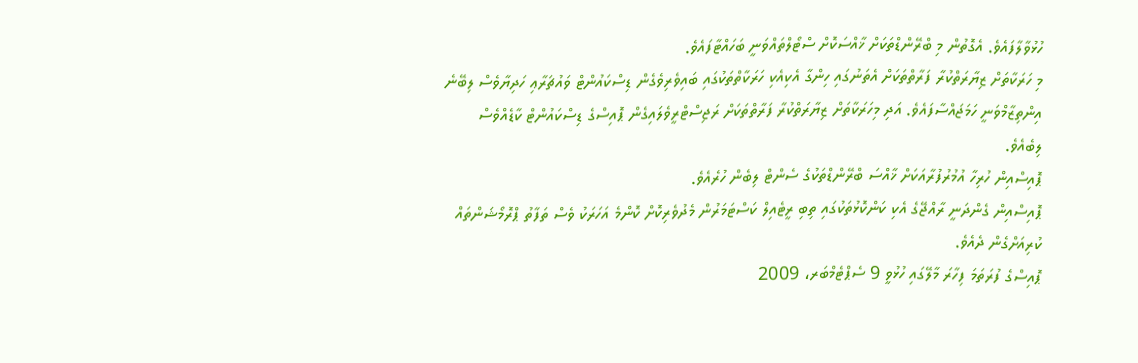ހުޅުވާލާފައެވެ. އެގޮތުން މި ބްރޭންޑްތަކަށް ޚާއްސަކޮށް ސްޓޯލްތައްވަނީ ބަހައްޓާފައެވެ.
މި ހަރަކާތަށް ޒިޔާރަތްކުރާ ފަރާތްތަކަށް އެތަނުގައި ހިންގާ އެކިއެކި ހަރަކާތްތަކުގައި ބައިވެރިވެގެން ޑިސްކައުންޓް ވައުޗަރާޢި ހަދިޔާވެސް ލިބޭނެ އިންތިޒާމްވަނީ ހަމަޖައްސާފައެވެ. އަދި މިހަރަކާތަށް ޒިޔާރަތްކުރާ ފަރާތްތަކަށް ރަޖިސްޓްރީވެލައިގެން ޕޮއިސްގެ ޑިސްކައުންޓް ކާޑެއްވެސް ލިބެއެވެ.
ޕޮއިސްއިން ހުރިހާ އުމުރުފުރާއަކަށް ޚާއްސަ ބްރޭންޑްތަކުގެ ސެންޓް ލިބެން ހުރެއެވެ.
ޕޮއިސްއިން ގެންދަނީ ރާއްޖޭގެ އެކި ކަންކޮޅުތަކުގައި ތިބި ރީޓެއިލް ކަސްޓަމަރުން މެދުވެރިކޮށް ކޮންމެ އަހަރަކު ވެސް ތަފާތު ޕްރޮމޯޝަންތައް ކުރިއަށްގެން ދެއެވެ.
ޕޮއިސްގެ ފުރަތަމަ ފިހާރަ މާލޭގައި ހުޅުވީ 9 ސެޕްޓެމްބަރ، 2009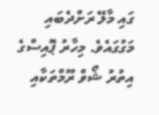ގައި މާލޭ ރަށްދެބައި މަގުގައެވެ. މިހާރު ޕޮއިސްގެ އިތުރު ޝޯވް ރޫމްތަކާއި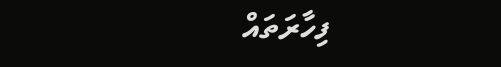ފިހާރަތައް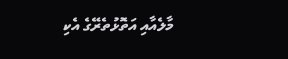މާލެއާއި އަތޮޅުތެރޭގެ އެކި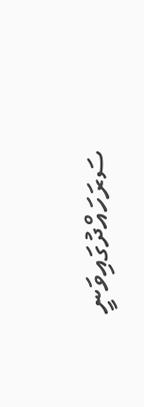ސަރަހައްދުގައިވަނީ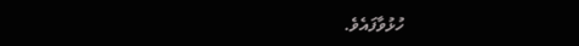ހުޅުވާފައެވެ.